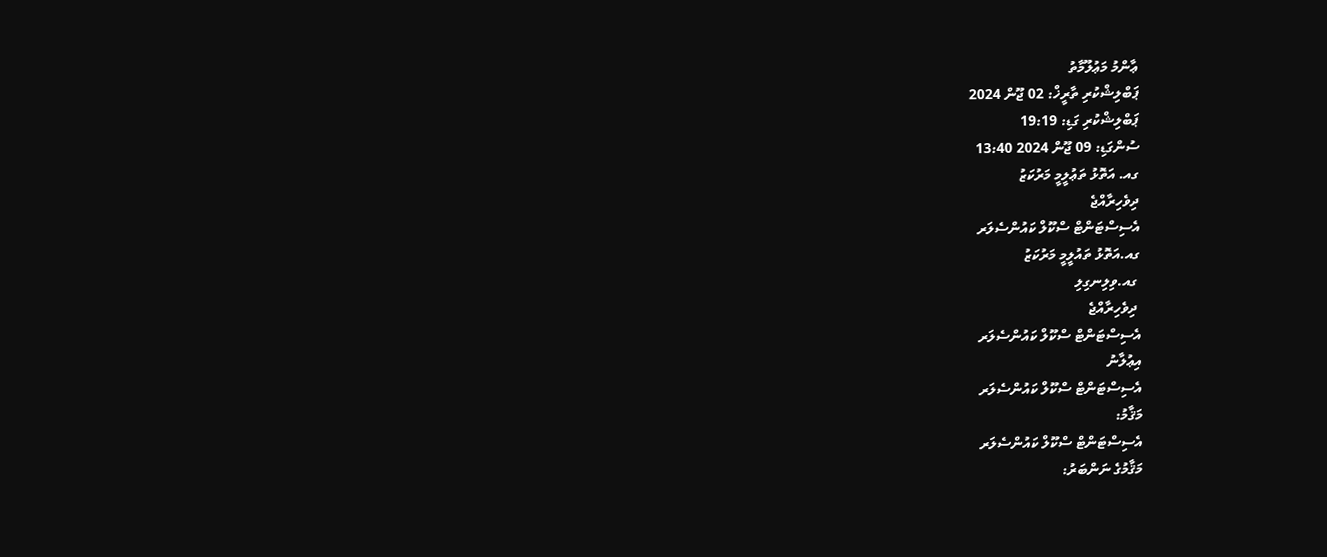ޢާންމު މަޢުލޫމާތު
ޕަބްލިޝްކުރި ތާރީޚް: 02 ޖޫން 2024
ޕަބްލިޝްކުރި ގަޑި: 19:19
ސުންގަޑި: 09 ޖޫން 2024 13:40
ގއ. އަތޮޅު ތަޢުލީމީ މަރުކަޒު
ދިވެހިރާއްޖެ
އެސިސްޓަންޓް ސްކޫލް ކައުންސެލަރ
ގއ.އަތޮޅު ތައުލީމީ މަރުކަޒު
 ގއ.ވިލިނގިލި
 ދިވެހިރާއްޖެ
އެސިސްޓަންޓް ސްކޫލް ކައުންސެލަރ
އިޢުލާނު
އެސިސްޓަންޓް ސްކޫލް ކައުންސެލަރ
މަޤާމު:
އެސިސްޓަންޓް ސްކޫލް ކައުންސެލަރ
މަޤާމުގެ ނަންބަރު: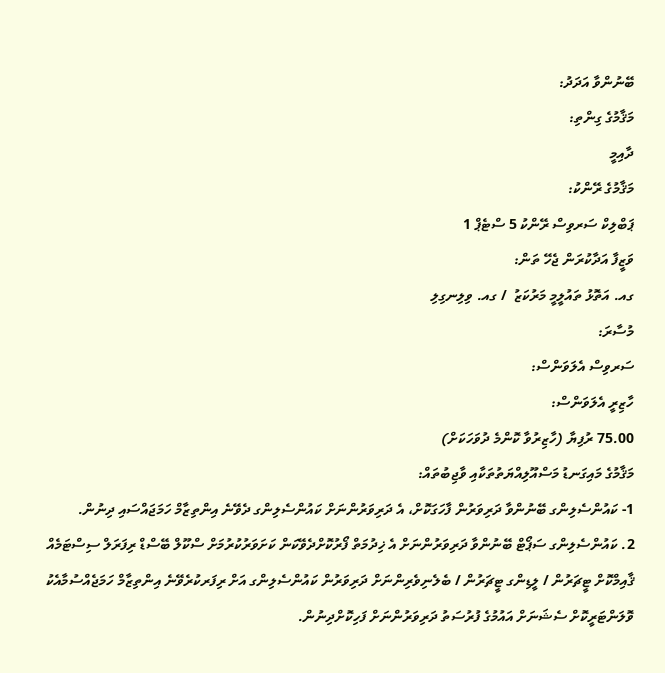ބޭނުންވާ އަދަދު:
މަޤާމުގެ ގިންތި:
ދާއިމީ
މަޤާމުގެ ރޭންކު:
ޕަބްލިކް ސަރވިސް ރޭންކު 5 ސްޓެޕް 1
ވަޒީފާ އަދާކުރަން ޖެހޭ ތަން:
ގއ. އަތޮޅު ތައުލީމީ މަރުކަޒު  / ގއ. ވިލިނގިލި
މުސާރަ:
ސަރވިސް އެލަވަންސް:
ހާޒިރީ އެލަވަންސް:
75.00 ރުފިޔާ (ހާޒިރުވާ ކޮންމެ ދުވަހަކަށް)
މަޤާމުގެ މައިގަނޑު މަސްއޫލިއްޔަތުތަކާއި ވާޖިބުތައް:
1- ކައުންސެލިންގ ބޭނުންވާ ދަރިވަރުން ފާހަގަކޮށް، އެ ދަރިވަރުންނަށް ކައުންސެލިންގ ދެވޭނެ އިންތިޒާމް ހަމަޖައްސައި ދިނުން.
2. ކައުންސެލިންގ ސަޕޯޓް ބޭނުންވާ ދަރިވަރުންނަށް އެ ޚިދުމަތް ފޯރުކޮށްދެވޭކަން ކަށަވަރުކުރުމަށް ސްކޫލް ބޭސްޑް ރިފަރަލް ސިސްޓަމެއް ޤާއިމްކޮށް ޓީޗަރުން / ލީޑިންގ ޓީޗަރުން / ބެލެނިވެރިންނަށް ދަރިވަރުން ކައުންސެލިންގ އަށް ރިފަރކުރެވޭނެ އިންތިޒާމް ހަމަޖެއްސުމާއެކު ވޮލަންޓަރީކޮށް ސެޝަނަށް އައުމުގެ ފުރުސަތު ދަރިވަރުންނަށް ފަހިކޮށްދިނުން.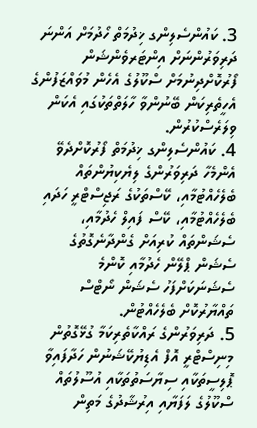3. ކައުންސެލިންގ ޚިދުމަތް ހޯދުމަށް އަންނަ ދަރިވަރުންނަށް އިންޓަރވެންޝަން ފޯރުކޮށްދިނުމަށް ސްކޫލުގެ އެހެން މުވައްޒަފުންގެ އެހީތެރިކަން ބޭނުންވާ ހާލަތްތަކުގައި އެކަން ވިލަރެސްކުރުން.
4. ކައުންސެލިންގ ޚިދުމަތް ފޯރުކޮށްދެވޭ އެންމެހާ ދަރިވަރުންގެ ލިޔެކިޔުންތައް ބެލެހެއްޓުމާއި، ކޭސްތަކުގެ ރަޖިސްޓްރީ ހަދައި ބެލެހެއްޓުމާއި، ކޭސް ފައިލް ހެދުމާއި، ސެޝަންތައް ކުރިއަށް ގެންދާނެގޮތުގެ ސެޝަން ޕްލޭން ހެދުމާއި ކޮންމެ ސެޝަނަކަށްފަހު ސެޝަން ނޯޓްސް ތައްޔާރުކޮށް ބެލެހެއްޓުން.
5. ދަރިވަރުންގެ ރައްކާތެރިކަމާ ގުޅޭގޮތުން މިނިސްޓްރީ އޮފް އެޑިޔުކޭޝަނުން ހަދާފައިވާ ޕޮލިސީތަކާއި ސިޔާސަތުތަކާއި އުސޫލުތައް ސްކޫލުގެ ލަފަޔާއި އިރުޝާދުގެ މަތިން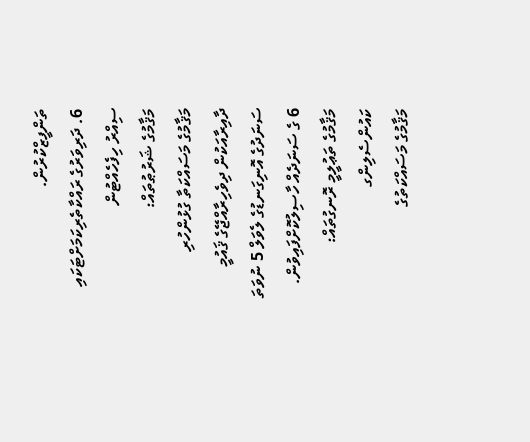ތަންފީޒްކުރުން.
6. ދަރިވަރުގެ ރައްކާތެރިކަމަށްޓަކައި ސިއްރު ހިފެހެއްޓުން
މަޤާމުގެ ޝަރުޠުތައް:
މަޤާމުގެ މަސައްކަތާ ގުޅުންހުރި ދާއިރާއަކުން ދިވެހިރާއްޖޭގެ ޤައުމީ ސަނަދުގެ އޮނިގަނޑުގެ ލެވަލް 5 ނުވަތަ 6 ގެ ސަނަދެއް ހާސިލުކޮށްފައިވުން.
މަޤާމުގެ ތަޢުލީމީ ރޮނގުތައް:
ކައުންސެލިންގ
މަޤާމުގެ މަސައްކަތުގެ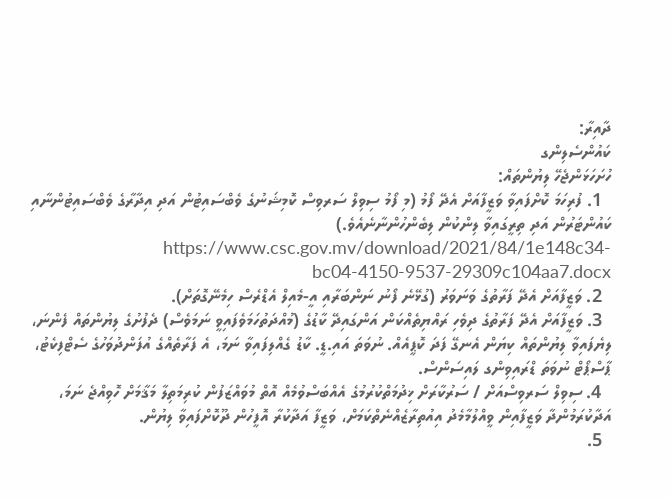ދާއިރާ:
ކައުންސެލިންގ
ހުށަހަޅަންޖެހޭ ލިޔުންތައް:
  1. ފުރިހަމަ ކޮށްފައިވާ ވަޒީފާއަށް އެދޭ ފޯމު (މި ފޯމު ސިވިލް ސަރވިސް ކޮމިޝަނުގެ ވެބްސައިޓުން އަދި އިދާރާގެ ވެބްސައިޓުންނާއި ކައުންޓަރުން އަދި ތިރީގައިވާ ލިންކުން ލިބެންހުންނާނެއެވެ.)  https://www.csc.gov.mv/download/2021/84/1e148c34-bc04-4150-9537-29309c104aa7.docx
  2. ވަޒީފާއަށް އެދޭ ފަރާތުގެ ވަނަވަރު (ގުޅޭނެ ފޯނު ނަންބަރާއި އީ-މެއިލް އެޑްރެސް ހިމެނޭގޮތަށް).
  3. ވަޒީފާއަށް އެދޭ ފަރާތުގެ ދިވެހި ރައްޔިތެއްކަން އަންގައިދޭ ކާޑުގެ (މުއްދަތުހަމަވެފައިވީ ނަމަވެސް) ދެފުށުގެ ލިޔުންތައް ފެންނަ، ލިޔެފައިވާ ލިޔުންތައް ކިޔަން އެނގޭ ފަދަ ކޮޕީއެއް. ނުވަތަ އައި.ޑީ. ކާޑު ގެއްލިފައިވާ ނަމަ، އެ ފަރާތެއްގެ އުފަންދުވަހުގެ ސެޓްފިކެޓު، ޕާސްޕޯޓް ނުވަތަ ޑްރައިވިންގ ލައިސަންސް.
  4. ސިވިލް ސަރވިސްއަށް / ސަރުކާރަށް ޚިދުމަތްކުރުމުގެ އެއްބަސްވުމެއް އޮތް މުވައްޒަފުން ކުރިމަތިލާ މަޤާމަށް ހޮވިއްޖެ ނަމަ، އަދާކުރަމުންދާ ވަޒީފާއިން ވީއްލުމާމެދު އިއުތިރާޒެއްނެތްކަމަށް، ވަޒީފާ އަދާކުރާ އޮފީހުން ދޫކޮށްފައިވާ ލިޔުން.
  5.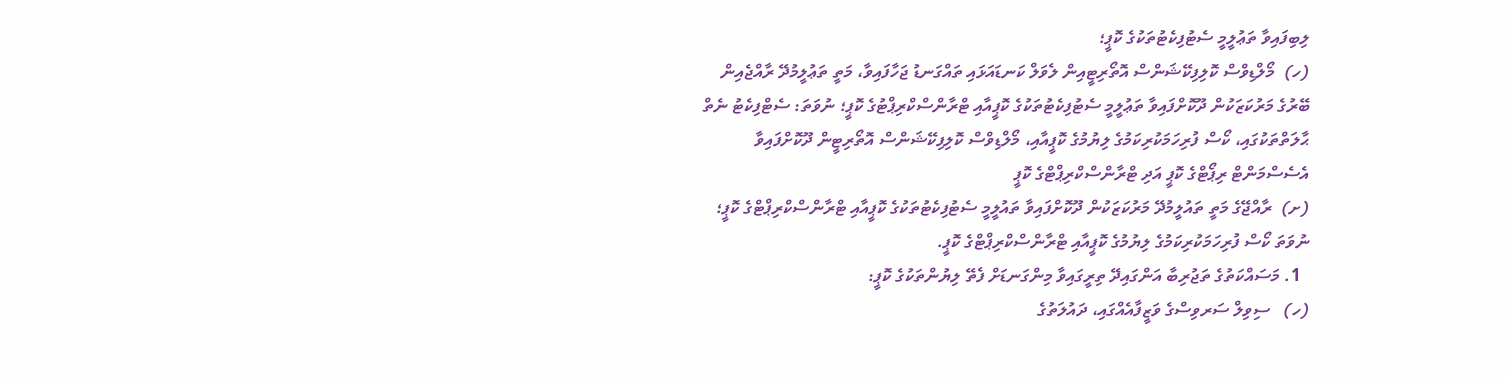ލިބިފައިވާ ތަޢުލީމީ ސެޓުފިކެޓުތަކުގެ ކޮޕީ؛
(ހ)  މޯލްޑިވްސް ކޮލިފިކޭޝަންސް އޮތޯރިޓީއިން ލެވަލް ކަނޑައަޅައި ތައްގަނޑު ޖަހާފައިވާ، މަތީ ތަޢުލީމުދޭ ރާއްޖެއިން ބޭރުގެ މަރުކަޒަކުން ދޫކޮށްފައިވާ ތަޢުލީމީ ސެޓުފިކެޓުތަކުގެ ކޮޕީއާއި ޓްރާންސްކްރިޕްޓުގެ ކޮޕީ؛ ނުވަތަ: ސެޓްފިކެޓު ނެތް ޙާލަތްތަކުގައި، ކޯސް ފުރިހަމަކުރިކަމުގެ ލިޔުމުގެ ކޮޕީއާއި، މޯލްޑިވްސް ކޮލިފިކޭޝަންސް އޮތޯރިޓީން ދޫކޮށްފައިވާ އެސެސްމަންޓް ރިޕޯޓްގެ ކޮޕީ އަދި ޓްރާންސްކްރިޕްޓްގެ ކޮޕީ
(ށ)  ރާއްޖޭގެ މަތީ ތައުލީމުދޭ މަރުކަޒަކުން ދޫކޮށްފައިވާ ތައުލީމީ ސެޓުފިކެޓުތަކުގެ ކޮޕީއާއި ޓްރާންސްކްރިޕްޓްގެ ކޮޕީ؛ ނުވަތަ ކޯސް ފުރިހަމަކުރިކަމުގެ ލިޔުމުގެ ކޮޕީއާއި ޓްރާންސްކްރިޕްޓްގެ ކޮޕީ.
  1. މަސައްކަތުގެ ތަޖުރިބާ އަންގައިދޭ ތިރީގައިވާ މިންގަނޑަށް ފެތޭ ލިޔުންތަކުގެ ކޮޕީ:
(ހ)   ސިވިލް ސަރވިސްގެ ވަޒީފާއެއްގައި، ދައުލަތުގެ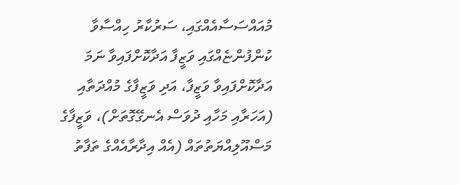މުއައްސަސާއެއްގައި، ސަރުކާރު ހިއްސާވާ ކުންފުންޏެއްގައި ވަޒީފާ އަދާކޮށްފައިވާ ނަމަ އަދާކޮށްފައިވާ ވަޒީފާ، އަދި ވަޒީފާގެ މުއްދަތާއި (އަހަރާއި މަހާއި ދުވަސް އެނގޭގޮތަށް)، ވަޒީފާގެ މަސްއޫލިއްޔަތުތައް (އެއް އިދާރާއެއްގެ ތަފާތު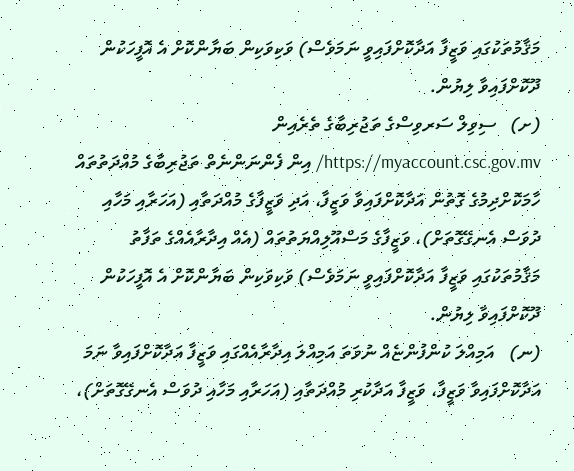މަޤާމުތަކުގައި ވަޒީފާ އަދާކޮށްފައިވީ ނަމަވެސް) ވަކިވަކިން ބަޔާންކޮށް އެ އޮފީހަކުން ދޫކޮށްފައިވާ ލިޔުން.
(ށ)   ސިވިލް ސަރވިސްގެ ތަޖުރިބާގެ ތެރެއިން https://myaccount.csc.gov.mv/ އިން ފެންނަންނެތް ތަޖުރިބާގެ މުއްދަތުތައް ހާމަކޮށްދިމުގެ ގޮތުން އަދާކޮށްފައިވާ ވަޒީފާ، އަދި ވަޒީފާގެ މުއްދަތާއި (އަހަރާއި މަހާއި ދުވަސް އެނގޭގޮތަށް)، ވަޒީފާގެ މަސްއޫލިއްޔަތުތައް (އެއް އިދާރާއެއްގެ ތަފާތު މަޤާމުތަކުގައި ވަޒީފާ އަދާކޮށްފައިވީ ނަމަވެސް) ވަކިވަކިން ބަޔާންކޮށް އެ އޮފީހަކުން ދޫކޮށްފައިވާ ލިޔުން.
(ނ)   އަމިއްލަ ކުންފުންޏެއް ނުވަތަ އަމިއްލަ އިދާރާއެއްގައި ވަޒީފާ އަދާކޮށްފައިވާ ނަމަ އަދާކޮށްފައިވާ ވަޒީފާ، ވަޒީފާ އަދާކުރި މުއްދަތާއި (އަހަރާއި މަހާއި ދުވަސް އެނގޭގޮތަށް)،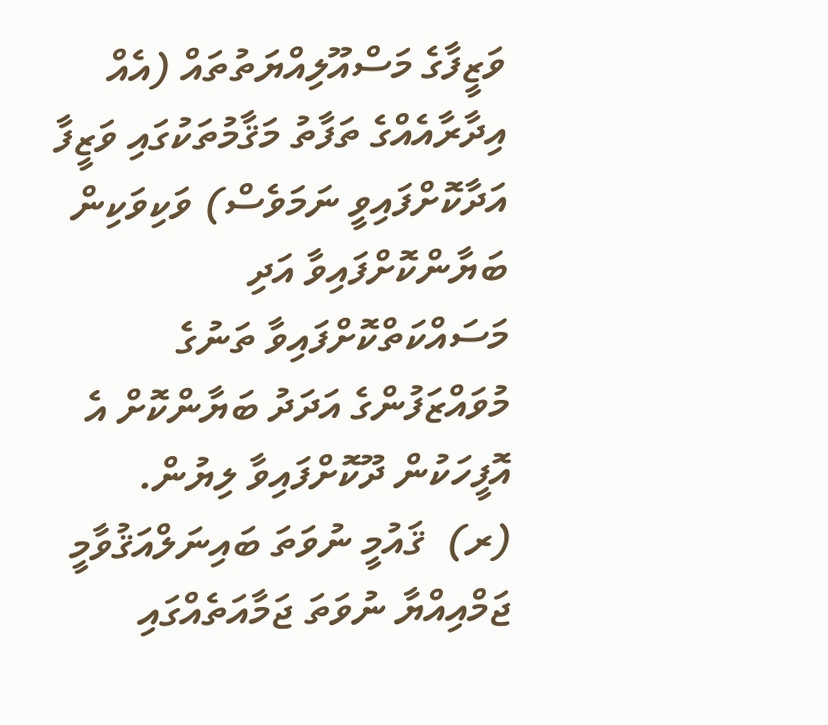ވަޒީފާގެ މަސްއޫލިއްޔަތުތައް (އެއް އިދާރާއެއްގެ ތަފާތު މަޤާމުތަކުގައި ވަޒީފާ އަދާކޮށްފައިވީ ނަމަވެސް) ވަކިވަކިން ބަޔާންކޮށްފައިވާ އަދި މަސައްކަތްކޮށްފައިވާ ތަނުގެ މުވައްޒަފުންގެ އަދަދު ބަޔާންކޮށް އެ އޮފީހަކުން ދޫކޮށްފައިވާ ލިޔުން.
(ރ)  ޤައުމީ ނުވަތަ ބައިނަލްއަޤުވާމީ ޖަމްއިއްޔާ ނުވަތަ ޖަމާއަތެއްގައި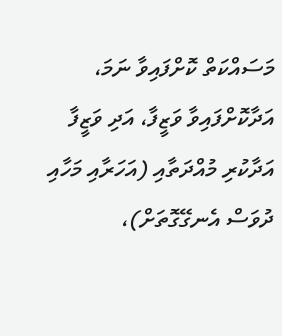މަސައްކަތް ކޮށްފައިވާ ނަމަ، އަދާކޮށްފައިވާ ވަޒީފާ، އަދި ވަޒީފާ އަދާކުރި މުއްދަތާއި (އަހަރާއި މަހާއި ދުވަސް އެނގޭގޮތަށް)،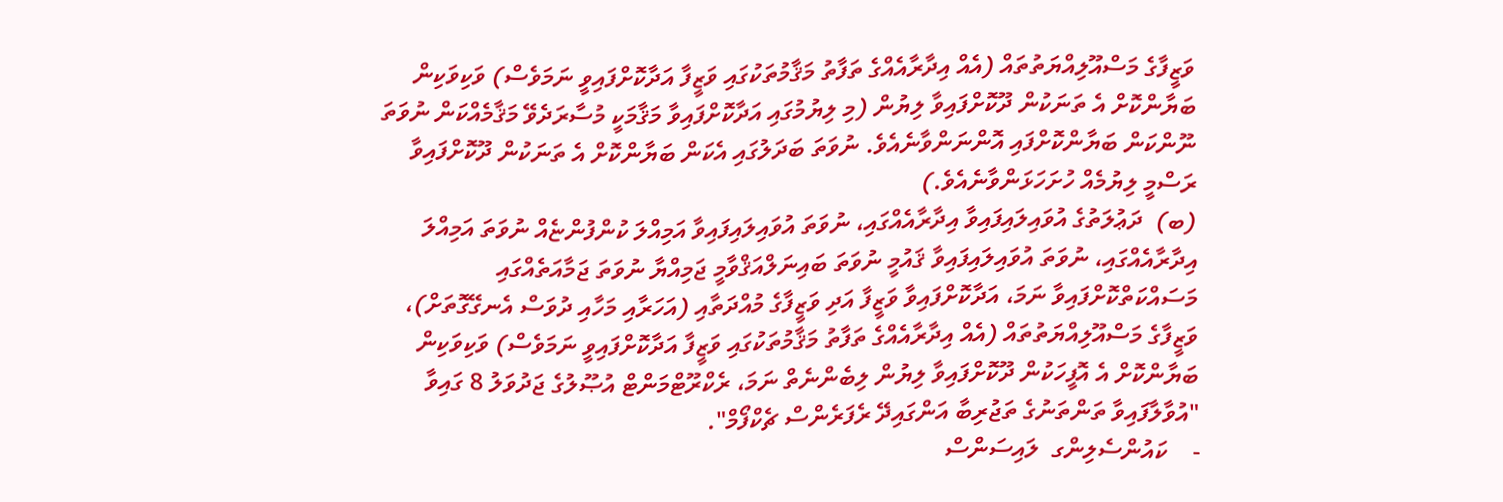ވަޒީފާގެ މަސްއޫލިއްޔަތުތައް (އެއް އިދާރާއެއްގެ ތަފާތު މަޤާމުތަކުގައި ވަޒީފާ އަދާކޮށްފައިވީ ނަމަވެސް) ވަކިވަކިން ބަޔާންކޮށް އެ ތަނަކުން ދޫކޮށްފައިވާ ލިޔުން (މި ލިޔުމުގައި އަދާކޮށްފައިވާ މަޤާމަކީ މުސާރަދެވޭ މަޤާމެއްކަން ނުވަތަ ނޫންކަން ބަޔާންކޮށްފައި އޮންނަންވާނެއެވެ. ނުވަތަ ބަދަލުގައި އެކަން ބަޔާންކޮށް އެ ތަނަކުން ދޫކޮށްފައިވާ ރަސްމީ ލިޔުމެއް ހުށަހަޅަންވާނެއެވެ.)
(ބ)  ދަޢުލަތުގެ އުވައިލައިފައިވާ އިދާރާއެއްގައި، ނުވަތަ އުވައިލައިފައިވާ އަމިއްލަ ކުންފުންޏެއް ނުވަތަ އަމިއްލަ އިދާރާއެއްގައި، ނުވަތަ އުވައިލައިފައިވާ ޤައުމީ ނުވަތަ ބައިނަލްއަޤްވާމީ ޖަމިއްޔާ ނުވަތަ ޖަމާއަތެއްގައި މަސައްކަތްކޮށްފައިވާ ނަމަ، އަދާކޮށްފައިވާ ވަޒީފާ އަދި ވަޒީފާގެ މުއްދަތާއި (އަހަރާއި މަހާއި ދުވަސް އެނގޭގޮތަށް)، ވަޒީފާގެ މަސްއޫލިއްޔަތުތައް (އެއް އިދާރާއެއްގެ ތަފާތު މަޤާމުތަކުގައި ވަޒީފާ އަދާކޮށްފައިވީ ނަމަވެސް) ވަކިވަކިން ބަޔާންކޮށް އެ އޮފީހަކުން ދޫކޮށްފައިވާ ލިޔުން ލިބެންނެތް ނަމަ، ރެކްރޫޓްމަންޓް އުޞޫލުގެ ޖަދުވަލު 8 ގައިވާ "އުވާލާފައިވާ ތަންތަނުގެ ތަޖުރިބާ އަންގައިދޭ ރެފަރެންސް ޗެކްފޯމް".
-    ކައުންސެލިންގ  ލައިސަންސް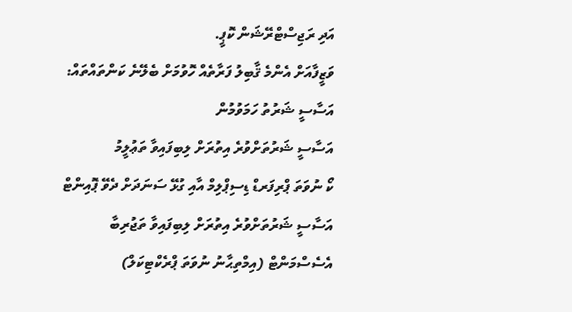އަދި ރަޖިސްޓްރޭޝަން ކޮޕީ.
ވަޒީފާއަށް އެންމެ ޤާބިލު ފަރާތެއް ހޮވުމަށް ބެލޭނެ ކަންތައްތައް:
އަސާސީ ޝަރުތު ހަމަވުމުން
އަސާސީ ޝަރުތަށްވުރެ އިތުރަށް ލިބިފައިވާ ތަޢުލީމު
ކޯ ނުވަތަ ޕްރިފަރޑް ޑިސިޕްލިމް އާއި ގުޅޭ ސަނަދަށް ދެވޭ ޕޮއިންޓް
އަސާސީ ޝަރުތަށްވުރެ އިތުރަށް ލިބިފައިވާ ތަޖުރިބާ
އެސެސްމަންޓް (އިމްތިޙާނު ނުވަތަ ޕްރެކްޓިކަލް)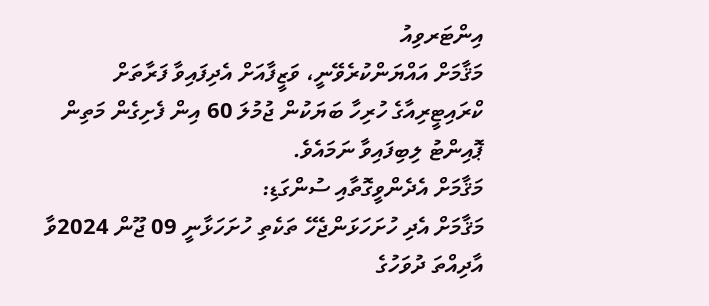އިންޓަރވިއު
މަޤާމަށް އައްޔަންކުރެވޭނީ، ވަޒީފާއަށް އެދިފައިވާ ފަރާތަށް ކްރައިޓީރިއާގެ ހުރިހާ ބަޔަކުން ޖުމުލަ 60 އިން ފެށިގެން މަތިން ޕޮއިންޓު ލިބިފައިވާ ނަމައެވެ.
މަޤާމަށް އެދެންވީގޮތާއި ސުންގަޑި:
މަޤާމަށް އެދި ހުށަހަޅަންޖެހޭ ތަކެތި ހުށަހަޅާނީ 09 ޖޫން 2024ވާ އާދިއްތަ ދުވަހުގެ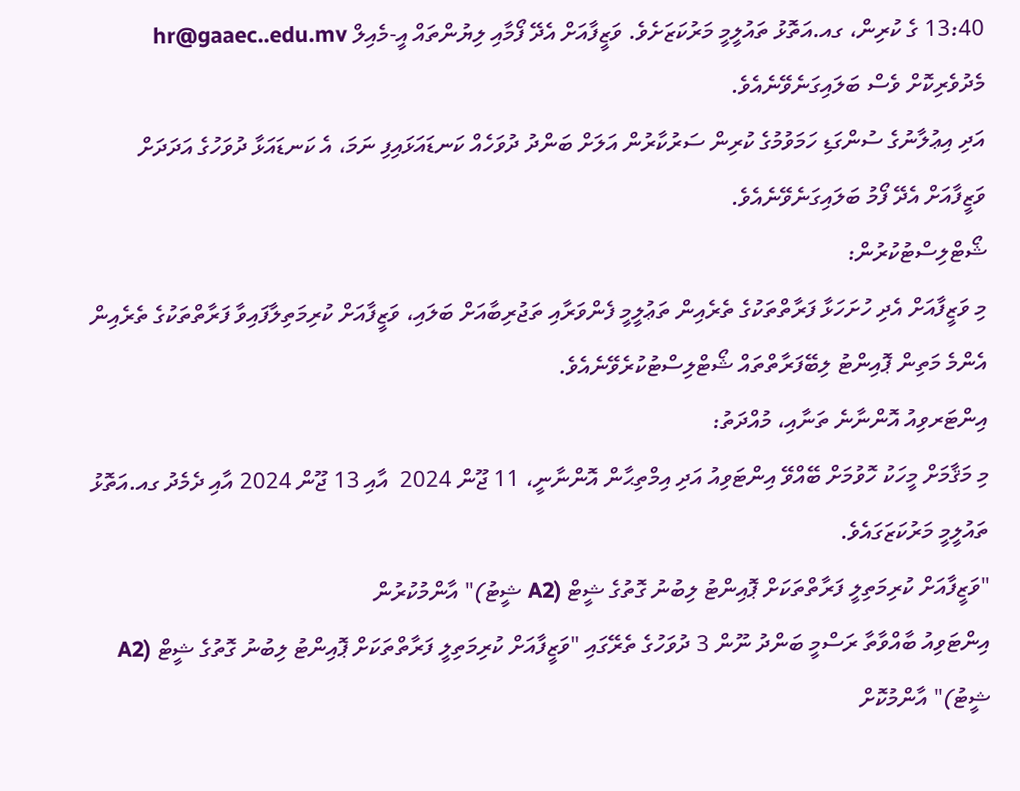13:40 ގެ ކުރިން، ގއ.އަތޮޅު ތައުލީމީ މަރުކަޒަށެވެ. ވަޒީފާއަށް އެދޭ ފޯމާއި ލިޔުންތައް އީ-މެއިލް hr@gaaec..edu.mv  މެދުވެރިކޮށް ވެސް ބަލައިގަނެވޭނެއެވެ.
އަދި އިޢުލާނުގެ ސުންގަޑި ހަމަވުމުގެ ކުރިން ސަރުކާރުން އަލަށް ބަންދު ދުވަހެއް ކަނޑައަޅައިފި ނަމަ، އެ ކަނޑައަޅާ ދުވަހުގެ އަދަދަށް ވަޒީފާއަށް އެދޭ ފޯމު ބަލައިގަނެވޭނެއެވެ.
ޝޯޓްލިސްޓުކުރުން:
މި ވަޒީފާއަށް އެދި ހުށަހަޅާ ފަރާތްތަކުގެ ތެރެއިން ތަޢުލީމީ ފެންވަރާއި ތަޖުރިބާއަށް ބަލައި، ވަޒީފާއަށް ކުރިމަތިލާފައިވާ ފަރާތްތަކުގެ ތެރެއިން އެންމެ މަތިން ޕޮއިންޓު ލިބޭފަރާތްތައް ޝޯޓްލިސްޓުކުރެވޭނެއެވެ.
އިންޓަރވިއު އޮންނާނެ ތަނާއި، މުއްދަތު:
މި މަޤާމަށް މީހަކު ހޮވުމަށް ބޭއްވޭ އިންޓަވިއު އަދި އިމްތިޙާން އޮންނާނީ، 11 ޖޫން 2024  އާއި 13 ޖޫން 2024 އާއި ދެމެދު ގއ.އަތޮޅު ތައުލީމީ މަރުކަޒަގައެވެ.
"ވަޒީފާއަށް ކުރިމަތިލީ ފަރާތްތަކަށް ޕޮއިންޓު ލިބުނު ގޮތުގެ ޝީޓް (A2 ޝީޓު)" އާންމުކުރުން
އިންޓަވިއު ބާއްވާތާ ރަސްމީ ބަންދު ނޫން 3 ދުވަހުގެ ތެރޭގައި "ވަޒީފާއަށް ކުރިމަތިލީ ފަރާތްތަކަށް ޕޮއިންޓު ލިބުނު ގޮތުގެ ޝީޓް (A2 ޝީޓު)" އާންމުކޮށް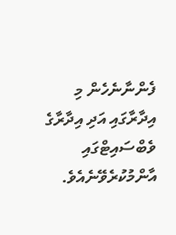ފެންނާނެހެން މި އިދާރާގައި އަދި އިދާރާގެ ވެބްސައިޓްގައި އާންމުކުރެވޭނެއެވެ.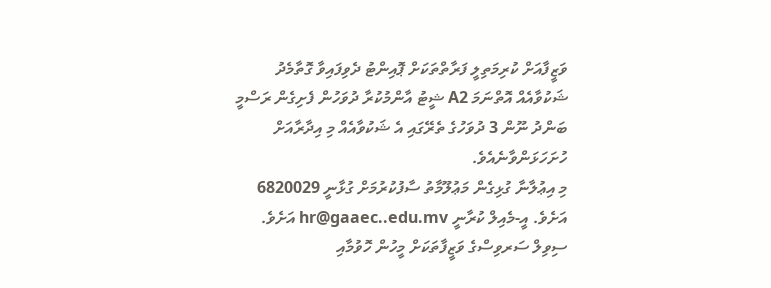ވަޒީފާއަށް ކުރިމަތިލީ ފަރާތްތަކަށް ޕޮއިންޓު ދެވިފައިވާ ގޮތާމެދު ޝަކުވާއެއް އޮތްނަމަ A2 ޝީޓު އާންމުކުރާ ދުވަހުން ފެށިގެން ރަސްމީ ބަންދު ނޫން 3 ދުވަހުގެ ތެރޭގައި އެ ޝަކުވާއެއް މި އިދާރާއަށް ހުށަހަޅަންވާނެއެވެ.
މި އިޢުލާނާ ގުޅިގެން މަޢުލޫމާތު ސާފުކުރުމަށް ގުޅާނީ 6820029 އަށެވެ. އީ-މެއިލް ކުރާނީ hr@gaaec..edu.mv އަށެވެ.
ސިވިލް ސަރވިސްގެ ވަޒީފާތަކަށް މީހުން ހޮވުމާއި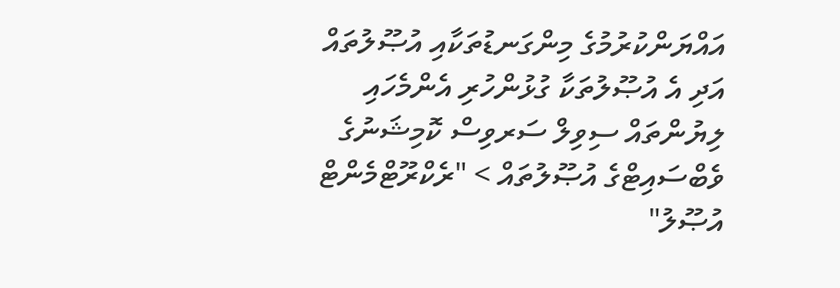އައްޔަންކުރުމުގެ މިންގަނޑުތަކާއި އުޞޫލުތައް އަދި އެ އުޞޫލުތަކާ ގުޅުންހުރި އެންމެހައި ލިޔުންތައް ސިވިލް ސަރވިސް ކޮމިޝަނުގެ ވެބްސައިޓްގެ އުޞޫލުތައް > "ރެކްރޫޓްމެންޓް އުޞޫލު"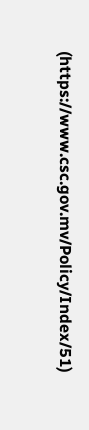(https://www.csc.gov.mv/Policy/Index/51)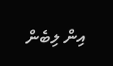އިން ލިބެން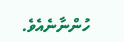ހުންނާނެއެވެ.